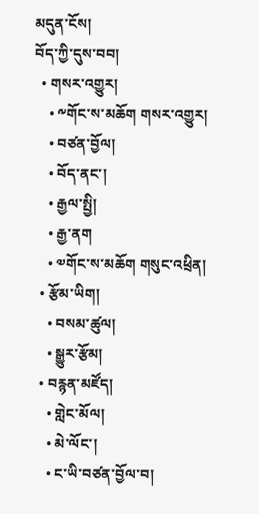མདུན་ངོས།
བོད་ཀྱི་དུས་བབ།
  • གསར་འགྱུར།
    • ༸གོང་ས་མཆོག གསར་འགྱུར།
    • བཙན་བྱོལ།
    • བོད་ནང་།
    • རྒྱལ་སྤྱི།
    • རྒྱ་ནག
    • ༧གོང་ས་མཆོག གསུང་འཕྲིན།
  • རྩོམ་ཡིག།
    • བསམ་ཚུལ།
    • སྒྱུར་རྩོམ།
  • བརྙན་མཛོད།
    • གླེང་མོལ།
    • མེ་ལོང་།
    • ང་ཡི་བཙན་བྱོལ་བ།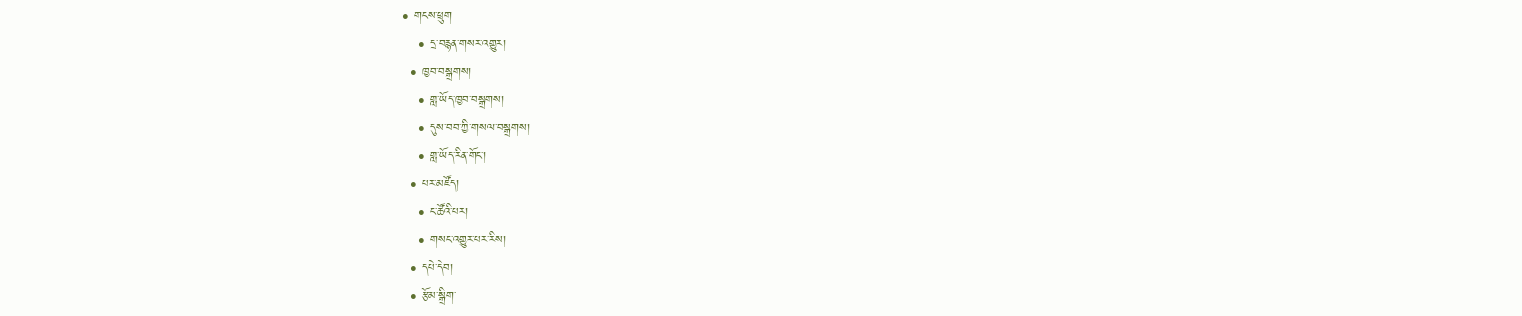• གངས་ཕྲུག
    • དྲ་བརྙན་གསར་འགྱུར།
  • ཁྱབ་བསྒྲགས།
    • གླ་ཡོད་ཁྱབ་བསྒྲགས།
    • དུས་བབ་ཀྱི་གསལ་བསྒྲགས།
    • གླ་ཡོད་རིན་གོང་།
  • པར་མཛོད།
    • ང་ཚོའི་པར།
    • གསང་འགྱུར་པར་རིས།
  • དཔེ་དེབ།
  • རྩོམ་སྒྲིག་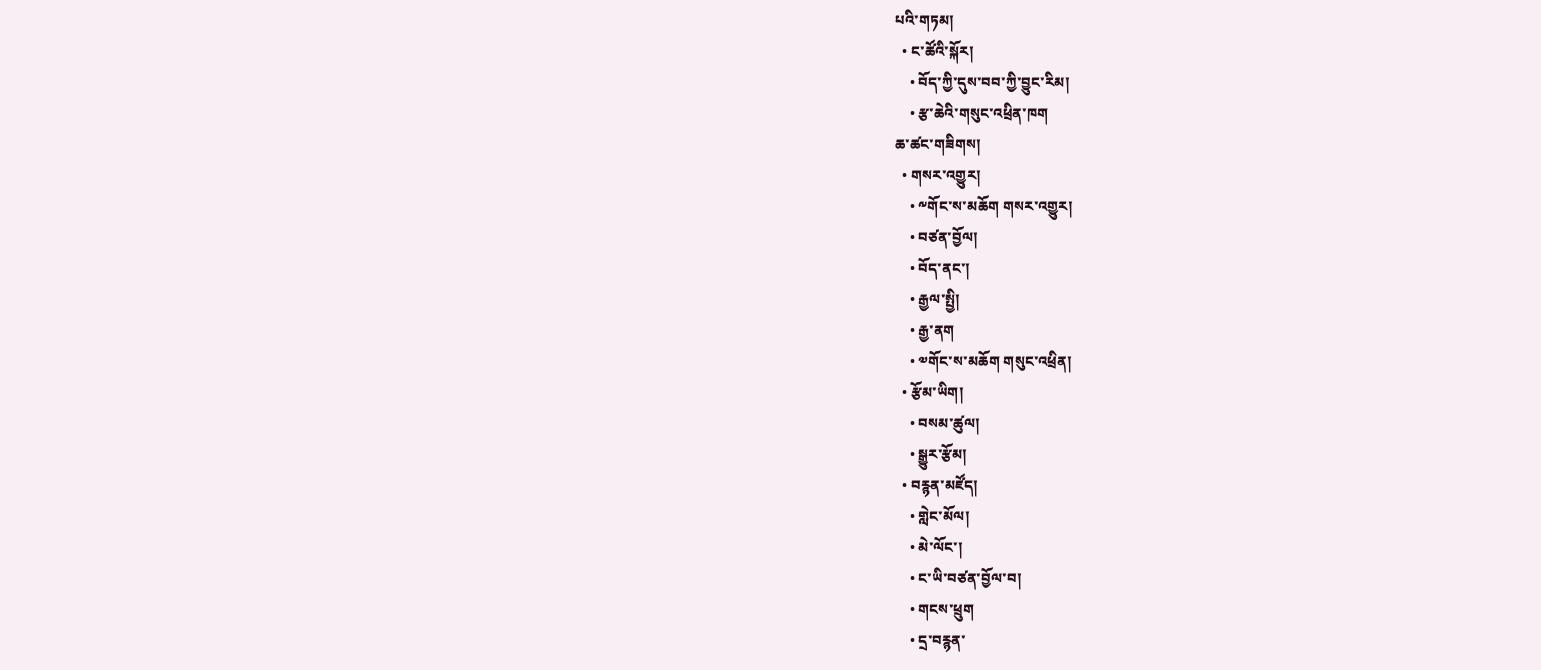པའི་གཏམ།
  • ང་ཚོའི་སྐོར།
    • བོད་ཀྱི་དུས་བབ་ཀྱི་བྱུང་རིམ།
    • རྩ་ཆེའི་གསུང་འཕྲིན་ཁག
ཆ་ཚང་གཟིགས།
  • གསར་འགྱུར།
    • ༸གོང་ས་མཆོག གསར་འགྱུར།
    • བཙན་བྱོལ།
    • བོད་ནང་།
    • རྒྱལ་སྤྱི།
    • རྒྱ་ནག
    • ༧གོང་ས་མཆོག གསུང་འཕྲིན།
  • རྩོམ་ཡིག།
    • བསམ་ཚུལ།
    • སྒྱུར་རྩོམ།
  • བརྙན་མཛོད།
    • གླེང་མོལ།
    • མེ་ལོང་།
    • ང་ཡི་བཙན་བྱོལ་བ།
    • གངས་ཕྲུག
    • དྲ་བརྙན་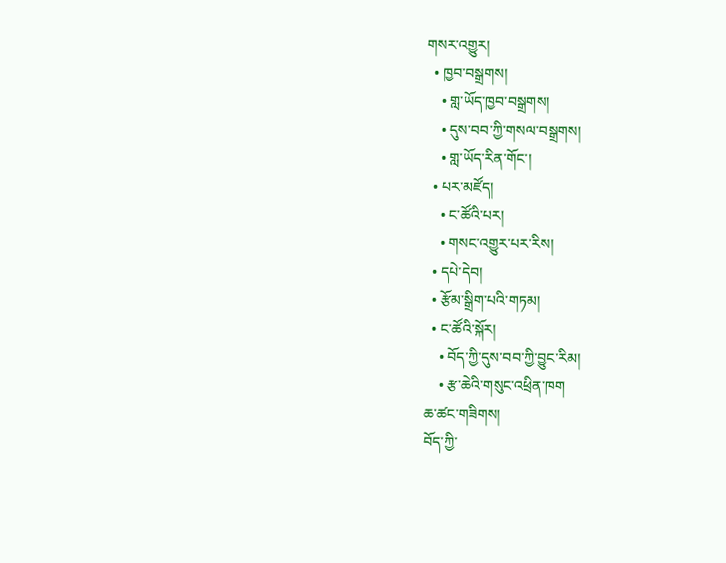གསར་འགྱུར།
  • ཁྱབ་བསྒྲགས།
    • གླ་ཡོད་ཁྱབ་བསྒྲགས།
    • དུས་བབ་ཀྱི་གསལ་བསྒྲགས།
    • གླ་ཡོད་རིན་གོང་།
  • པར་མཛོད།
    • ང་ཚོའི་པར།
    • གསང་འགྱུར་པར་རིས།
  • དཔེ་དེབ།
  • རྩོམ་སྒྲིག་པའི་གཏམ།
  • ང་ཚོའི་སྐོར།
    • བོད་ཀྱི་དུས་བབ་ཀྱི་བྱུང་རིམ།
    • རྩ་ཆེའི་གསུང་འཕྲིན་ཁག
ཆ་ཚང་གཟིགས།
བོད་ཀྱི་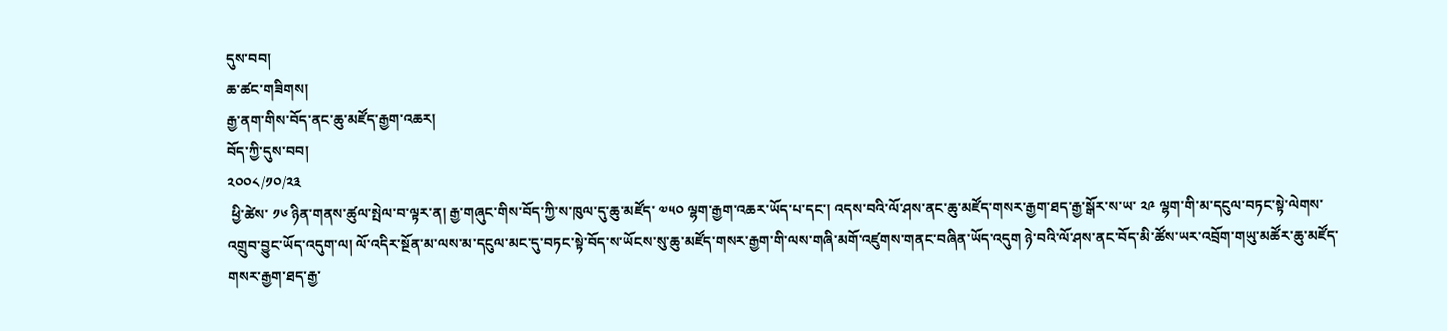དུས་བབ།
ཆ་ཚང་གཟིགས།
རྒྱ་ནག་གིས་བོད་ནང་ཆུ་མཛོད་རྒྱག་འཆར།
བོད་ཀྱི་དུས་བབ།
༢༠༠༨/༡༠/༢༣
 ཕྱི་ཚེས་ ༡༦ ཉིན་གནས་ཚུལ་སྤེལ་བ་ལྟར་ན། རྒྱ་གཞུང་གིས་བོད་ཀྱི་ས་ཁུལ་དུ་ཆུ་མཛོད་ ༧༥༠ ལྷག་རྒྱག་འཆར་ཡོད་པ་དང་། འདས་བའི་ལོ་ཤས་ནང་ཆུ་མཛོད་གསར་རྒྱག་ཐད་རྒྱ་སྒོར་ས་ཡ་ ༢༩ ལྷག་གི་མ་དངུལ་བཏང་སྟེ་ལེགས་འགྲུབ་བྱུང་ཡོད་འདུག་ལ། ལོ་འདིར་སྔོན་མ་ལས་མ་དངུལ་མང་དུ་བཏང་སྟེ་བོད་ས་ཡོངས་སུ་ཆུ་མཛོད་གསར་རྒྱག་གི་ལས་གཞི་མགོ་འཛུགས་གནང་བཞིན་ཡོད་འདུག ཉེ་བའི་ལོ་ཤས་ནང་བོད་མི་ཚོས་ཡར་འབྲོག་གཡུ་མཚོར་ཆུ་མཛོད་གསར་རྒྱག་ཐད་རྒྱ་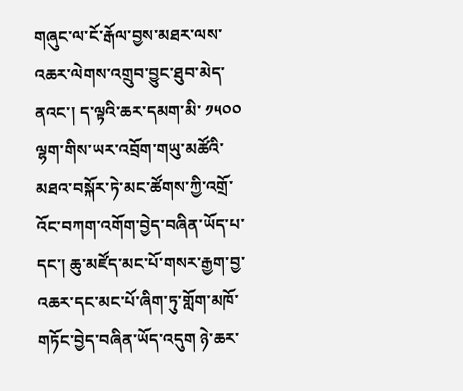གཞུང་ལ་ངོ་རྒོལ་བྱས་མཐར་ལས་འཆར་ལེགས་འགྲུབ་བྱུང་ཐུབ་མེད་ནའང་། ད་ལྟའི་ཆར་དམག་མི་ ༡༥༠༠ ལྷག་གིས་ཡར་འབྲོག་གཡུ་མཚོའི་མཐའ་བསྐོར་ཏེ་མང་ཚོགས་ཀྱི་འགྲོ་འོང་བཀག་འགོག་བྱེད་བཞིན་ཡོད་པ་དང་། ཆུ་མཛོད་མང་པོ་གསར་རྒྱག་བྱ་འཆར་དང་མང་པོ་ཞིག་ཏུ་གློག་མཁོ་གཏོང་བྱེད་བཞིན་ཡོད་འདུག ཉེ་ཆར་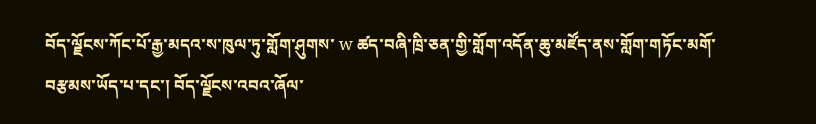བོད་ལྗོངས་ཀོང་པོ་རྒྱ་མདའ་ས་ཁུལ་ཏུ་གློག་ཤུགས་ w ཚད་བཞི་ཁྲི་ཅན་གྱི་གློག་འདོན་ཆུ་མཛོད་ནས་གློག་གཏོང་མགོ་བརྩམས་ཡོད་པ་དང་། བོད་ལྗོངས་འབའ་ཞོལ་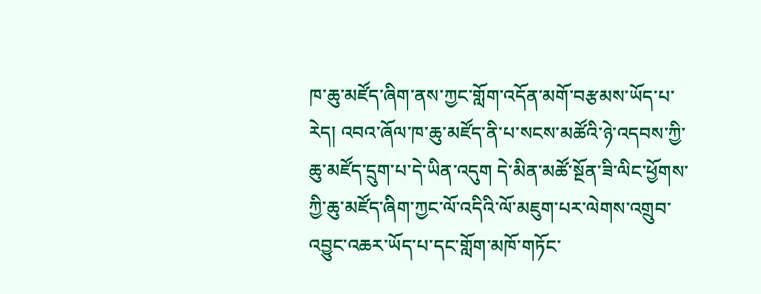ཁ་ཆུ་མཛོད་ཞིག་ནས་ཀྱང་གློག་འདོན་མགོ་བརྩམས་ཡོད་པ་རེད། འབའ་ཞོལ་ཁ་ཆུ་མཛོད་ནི་པ་སངས་མཚོའི་ཉེ་འདབས་ཀྱི་ཆུ་མཛོད་དྲུག་པ་དེ་ཡིན་འདུག དེ་མིན་མཚོ་སྔོན་ཟི་ལིང་ཕྱོགས་ཀྱི་ཆུ་མཛོད་ཞིག་ཀྱང་ལོ་འདིའི་ལོ་མཇུག་པར་ལེགས་འགྲུབ་འབྱུང་འཆར་ཡོད་པ་དང་གློག་མཁོ་གཏོང་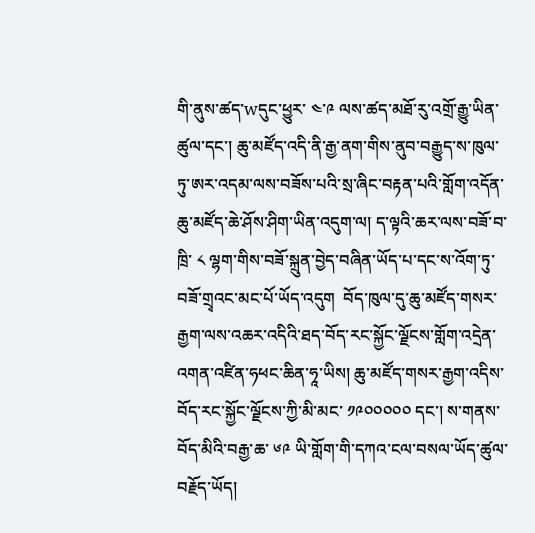གི་ནུས་ཚད་wདུང་ཕྱུར་ ༤་༩ ལས་ཚད་མཐོ་རུ་འགྲོ་རྒྱུ་ཡིན་ཚུལ་དང་། ཆུ་མཛོད་འདི་ནི་རྒྱ་ནག་གིས་ནུབ་བརྒྱུད་ས་ཁུལ་ཏུ་ཨར་འདམ་ལས་བཟོས་པའི་སྲ་ཞིང་བརྟན་པའི་གློག་འདོན་ཆུ་མཛོད་ཆེ་ཤོས་ཤིག་ཡིན་འདུག་ལ། ད་ལྟའི་ཆར་ལས་བཟོ་བ་ཁྲི་ ༨ ལྷག་གིས་བཟོ་སྐྲུན་བྱེད་བཞིན་ཡོད་པ་དང་ས་འོག་ཏུ་བཟོ་གྲྭའང་མང་པོ་ཡོད་འདུག  བོད་ཁུལ་དུ་ཆུ་མཛོད་གསར་རྒྱག་ལས་འཆར་འདིའི་ཐད་བོད་རང་སྐྱོང་ལྗོངས་གློག་འདྲེན་འགན་འཛིན་ཧཕང་ཆིན་ཧཱ་ཡིས། ཆུ་མཛོད་གསར་རྒྱག་འདིས་བོད་རང་སྐྱོང་ལྗོངས་ཀྱི་མི་མང་ ༡༩༠༠༠༠༠ དང་། ས་གནས་བོད་མིའི་བརྒྱ་ཆ་ ༦༩ ཡི་གློག་གི་དཀའ་ངལ་བསལ་ཡོད་ཚུལ་བརྗོད་ཡོད།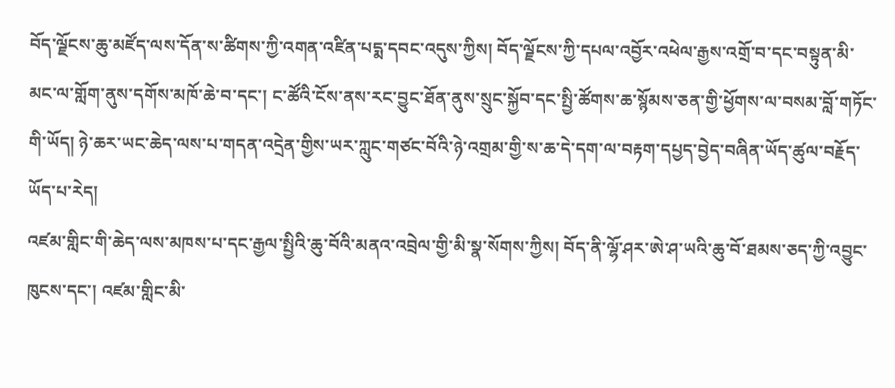བོད་ལྗོངས་ཆུ་མཛོད་ལས་དོན་ས་ཚིགས་ཀྱི་འགན་འཛིན་པདྨ་དབང་འདུས་ཀྱིས། བོད་ལྗོངས་ཀྱི་དཔལ་འབྱོར་འཕེལ་རྒྱས་འགྲོ་བ་དང་བསྟུན་མི་མང་ལ་གློག་ནུས་དགོས་མཁོ་ཆེ་བ་དང་། ང་ཚོའི་ངོས་ནས་རང་བྱུང་ཐོན་ནུས་སྲུང་སྐྱོབ་དང་སྤྱི་ཚོགས་ཆ་སྙོམས་ཅན་གྱི་ཕྱོགས་ལ་བསམ་བློ་གཏོང་གི་ཡོད། ཉེ་ཆར་ཡང་ཆེད་ལས་པ་གདན་འདྲེན་གྱིས་ཡར་ཀླུང་གཙང་བོའི་ཉེ་འགྲམ་གྱི་ས་ཆ་དེ་དག་ལ་བརྟག་དཔྱད་བྱེད་བཞིན་ཡོད་ཚུལ་བརྗོད་ཡོད་པ་རེད།
འཛམ་གླིང་གི་ཆེད་ལས་མཁས་པ་དང་རྒྱལ་སྤྱིའི་ཆུ་བོའི་མནའ་འབྲེལ་གྱི་མི་སྣ་སོགས་ཀྱིས། བོད་ནི་ལྷོ་ཤར་ཨེ་ཤ་ཡའི་ཆུ་བོ་ཐམས་ཅད་ཀྱི་འབྱུང་ཁུངས་དང་། འཛམ་གླིང་མི་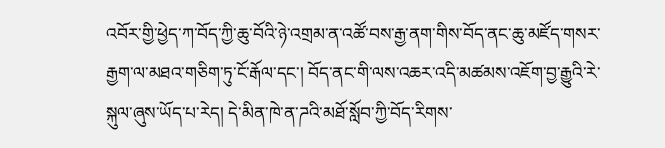འབོར་གྱི་ཕྱེད་ཀ་བོད་ཀྱི་ཆུ་བོའི་ཉེ་འགྲམ་ན་འཚོ་བས་རྒྱ་ནག་གིས་བོད་ནང་ཆུ་མཛོད་གསར་རྒྱག་ལ་མཐའ་གཅིག་ཏུ་ངོ་རྒོལ་དང་། བོད་ནང་གི་ལས་འཆར་འདི་མཚམས་འཇོག་བྱ་རྒྱུའི་རེ་སྐུལ་ཞུས་ཡོད་པ་རེད། དེ་མིན་ཁེ་ན་ཌའི་མཐོ་སློབ་ཀྱི་བོད་རིགས་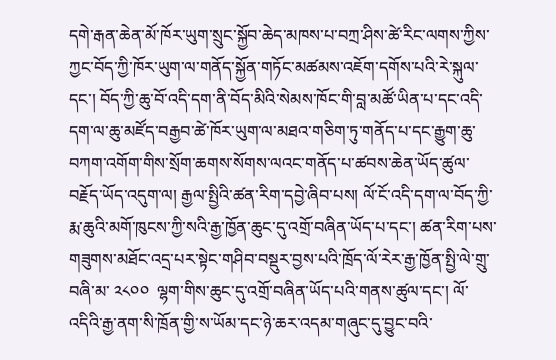དགེ་རྒན་ཆེན་མོ་ཁོར་ཡུག་སྲུང་སྐྱོབ་ཆེད་མཁས་པ་བཀྲ་ཤིས་ཚེ་རིང་ལགས་ཀྱིས་ཀྱང་བོད་ཀྱི་ཁོར་ཡུག་ལ་གནོད་སྐྱོན་གཏོང་མཚམས་འཇོག་དགོས་པའི་རེ་སྐུལ་དང་། བོད་ཀྱི་ཆུ་བོ་འདི་དག་ནི་བོད་མིའི་སེམས་ཁོང་གི་བླ་མཚོ་ཡིན་པ་དང་འདི་དག་ལ་ཆུ་མཛོད་བརྒྱབ་ཚེ་ཁོར་ཡུག་ལ་མཐའ་གཅིག་ཏུ་གནོད་པ་དང་རྒྱུག་ཆུ་བཀག་འགོག་གིས་སྲོག་ཆགས་སོགས་ལའང་གནོད་པ་ཚབས་ཆེན་ཡོད་ཚུལ་བརྗོད་ཡོད་འདུག་ལ། རྒྱལ་སྤྱིའི་ཚན་རིག་དབྱེ་ཞིབ་པས། ལོ་ངོ་འདི་དག་ལ་བོད་ཀྱི་རྨ་ཆུའི་མགོ་ཁུངས་ཀྱི་སའི་རྒྱ་ཁྱོན་ཆུང་དུ་འགྲོ་བཞིན་ཡོད་པ་དང་། ཚན་རིག་པས་གཟུགས་མཐོང་འདྲ་པར་སྟེང་གཤིབ་བསྡུར་བྱས་པའི་ཁྲོད་ལོ་རེར་རྒྱ་ཁྱོན་སྤྱི་ལེ་གྲུ་བཞི་མ་ ༢༨༠༠  ལྷག་གིས་ཆུང་དུ་འགྲོ་བཞིན་ཡོད་པའི་གནས་ཚུལ་དང་། ལོ་འདིའི་རྒྱ་ནག་སི་ཁྲོན་གྱི་ས་ཡོམ་དང་ཉེ་ཆར་འདམ་གཞུང་དུ་བྱུང་བའི་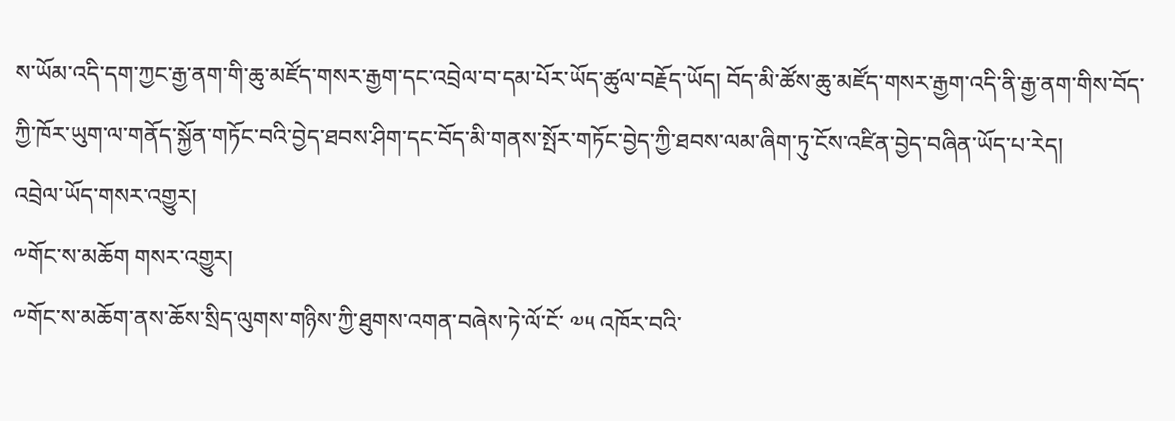ས་ཡོམ་འདི་དག་ཀྱང་རྒྱ་ནག་གི་ཆུ་མཛོད་གསར་རྒྱག་དང་འབྲེལ་བ་དམ་པོར་ཡོད་ཚུལ་བརྗོད་ཡོད། བོད་མི་ཚོས་ཆུ་མཛོད་གསར་རྒྱག་འདི་ནི་རྒྱ་ནག་གིས་བོད་ཀྱི་ཁོར་ཡུག་ལ་གནོད་སྐྱོན་གཏོང་བའི་བྱེད་ཐབས་ཤིག་དང་བོད་མི་གནས་སྤོར་གཏོང་བྱེད་ཀྱི་ཐབས་ལམ་ཞིག་ཏུ་ངོས་འཛིན་བྱེད་བཞིན་ཡོད་པ་རེད།
འབྲེལ་ཡོད་གསར་འགྱུར།
༸གོང་ས་མཆོག གསར་འགྱུར།
༸གོང་ས་མཆོག་ནས་ཆོས་སྲིད་ལུགས་གཉིས་ཀྱི་ཐུགས་འགན་བཞེས་ཏེ་ལོ་ངོ་ ༧༥ འཁོར་བའི་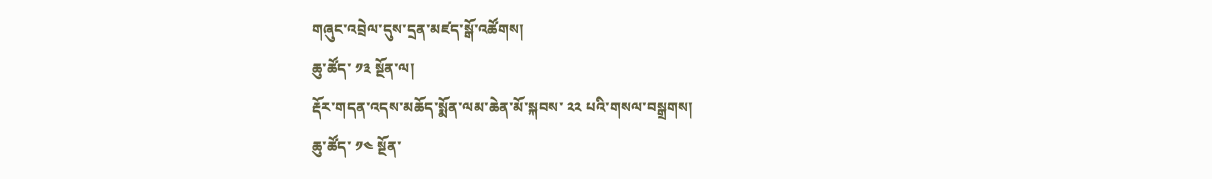གཞུང་འབྲེལ་དུས་དྲན་མཛད་སྒོ་འཚོགས།
ཆུ་ཚོད་ ༡༣ སྔོན་ལ།
རྡོར་གདན་འདས་མཆོད་སྨོན་ལམ་ཆེན་མོ་སྐབས་ ༢༢ པའི་གསལ་བསྒྲགས།
ཆུ་ཚོད་ ༡༤ སྔོན་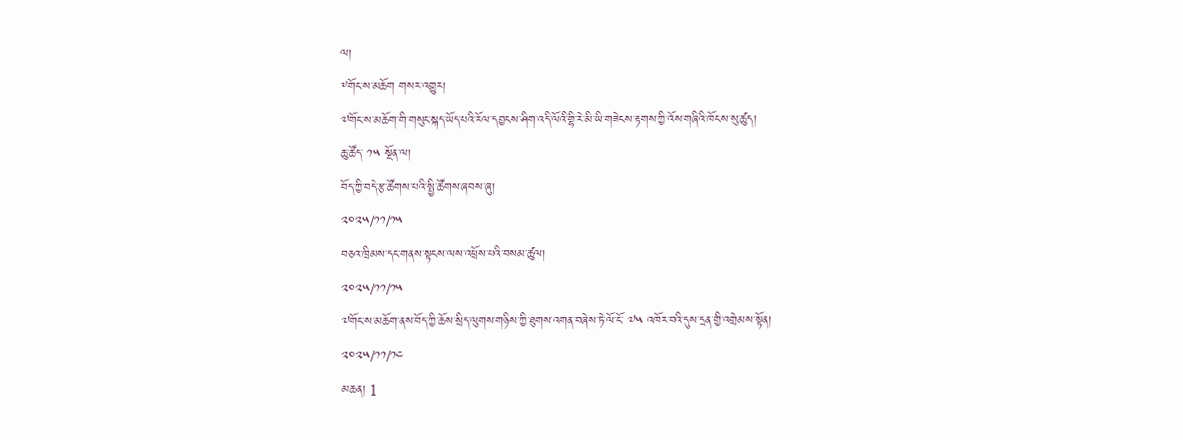ལ།
༸གོང་ས་མཆོག གསར་འགྱུར།
༧གོང་ས་མཆོག་གི་གསུང་སྐད་ཡོད་པའི་རོལ་དབྱངས་ཤིག་འདི་ལོའི་གྷི་རེ་མི་ཡི་གཟེངས་རྟགས་ཀྱི་འོས་གཞིའི་ཁོངས་སུ་ཚུད།
ཆུ་ཚོད་ ༡༥ སྔོན་ལ།
བོད་ཀྱི་བདེ་རྩ་ཚོགས་པའི་སྤྱི་ཚོགས་ཞབས་ཞུ།
༢༠༢༥/༡༡/༡༥
བཅའ་ཁྲིམས་དང་གནས་སྟངས་ལས་འཕྲོས་པའི་བསམ་ཚུལ།
༢༠༢༥/༡༡/༡༥
༧གོང་ས་མཆོག་ནས་བོད་ཀྱི་ཆོས་སྲིད་ལུགས་གཉིས་ཀྱི་ཐུགས་འགན་བཞེས་ཏེ་ལོ་ངོ་ ༧༥ འཁོར་བའི་དུས་དྲན་གྱི་འགྲེམས་སྟོན།
༢༠༢༥/༡༡/༡༤
མཆན། 1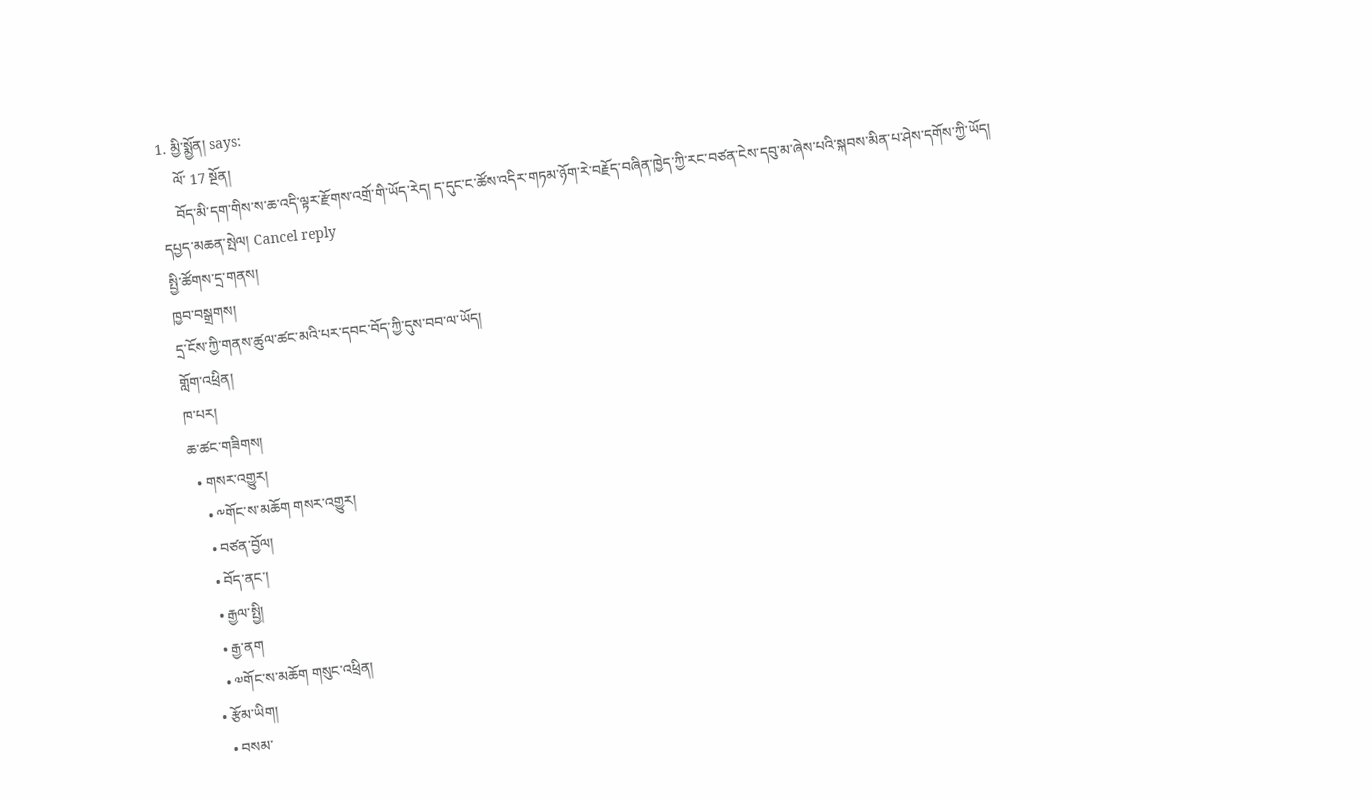1. མྱི་སྨྱོན། says:
    ལོ་ 17 སྔོན།
    བོད་མི་དག་གིས་ས་ཆ་འདི་ལྟར་རྫོགས་འགྲོ་གི་ཡོད་རེད། ད་དུང་ང་ཚོས་འདིར་གཏམ་ཉོག་རེ་བརྗོད་བཞིན་ཁྱེད་ཀྱི་རང་བཙན་ངེས་དབུ་མ་ཞེས་པའི་སྐབས་མིན་པ་ཤེས་དགོས་ཀྱི་ཡོད།
དཔྱད་མཆན་སྤེལ། Cancel reply
སྤྱི་ཚོགས་དྲ་གནས།
ཁྱབ་བསྒྲགས།
དྲ་ངོས་ཀྱི་གནས་ཚུལ་ཚང་མའི་པར་དབང་བོད་ཀྱི་དུས་བབ་ལ་ཡོད།
གློག་འཕྲིན།
ཁ་པར།
ཆ་ཚང་གཟིགས།
  • གསར་འགྱུར།
    • ༸གོང་ས་མཆོག གསར་འགྱུར།
    • བཙན་བྱོལ།
    • བོད་ནང་།
    • རྒྱལ་སྤྱི།
    • རྒྱ་ནག
    • ༧གོང་ས་མཆོག གསུང་འཕྲིན།
  • རྩོམ་ཡིག།
    • བསམ་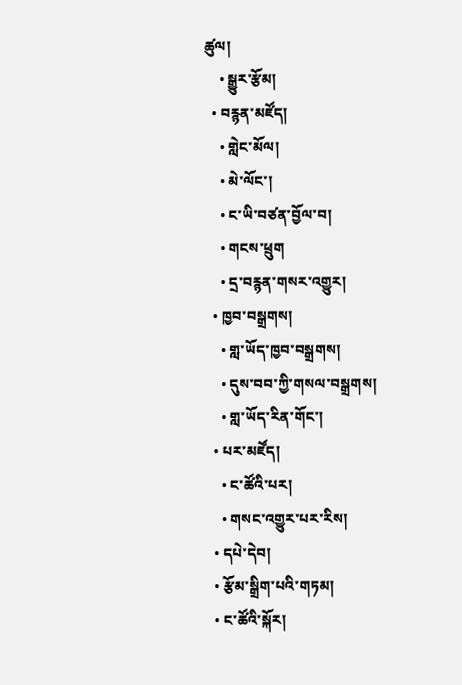ཚུལ།
    • སྒྱུར་རྩོམ།
  • བརྙན་མཛོད།
    • གླེང་མོལ།
    • མེ་ལོང་།
    • ང་ཡི་བཙན་བྱོལ་བ།
    • གངས་ཕྲུག
    • དྲ་བརྙན་གསར་འགྱུར།
  • ཁྱབ་བསྒྲགས།
    • གླ་ཡོད་ཁྱབ་བསྒྲགས།
    • དུས་བབ་ཀྱི་གསལ་བསྒྲགས།
    • གླ་ཡོད་རིན་གོང་།
  • པར་མཛོད།
    • ང་ཚོའི་པར།
    • གསང་འགྱུར་པར་རིས།
  • དཔེ་དེབ།
  • རྩོམ་སྒྲིག་པའི་གཏམ།
  • ང་ཚོའི་སྐོར།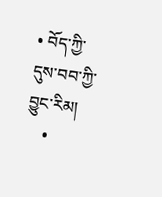• བོད་ཀྱི་དུས་བབ་ཀྱི་བྱུང་རིམ།
    •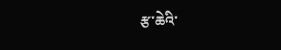རྩ་ཆེའི་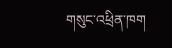གསུང་འཕྲིན་ཁག